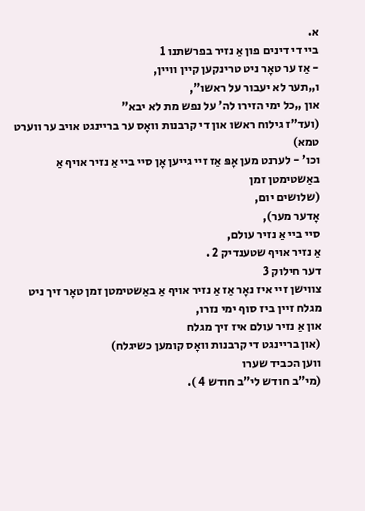א.
ביי די דינים פון אַ נזיר בפרשתנו 1
- אַז ער טאָר ניט טרינקען קיין וויין,
ו„תער לא יעבור על ראשו”,
און „כל ימי הזירו לה’ על נפש מת לא יבא”
(ועד”ז גילוח ראשו און די קרבנות וואָס ער בריינגט אויב ער ווערט טמא)
וכו’ - לערנט מען אָפּ אַז זיי גייען אָן סיי ביי אַ נזיר אויף אַ באַשטימטן זמן
(שלושים יום,
אָדער מער),
סיי ביי אַ נזיר עולם,
אַ נזיר אויף שטענדיק 2 .
דער חילוק 3
צווישן זיי איז נאָר אַז אַ נזיר אויף אַ באַשטימטן זמן טאָר זיך ניט מגלח זיין ביז סוף ימי נזרו,
און אַ נזיר עולם איז זיך מגלח
(און בריינגט די קרבנות וואָס קומען כשיגלח)
ווען הכביד שערו
(מי”ב חודש לי”ב חודש 4 ).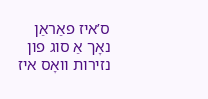ס’איז פאַראַן נאָך אַ סוג פון נזירות וואָס איז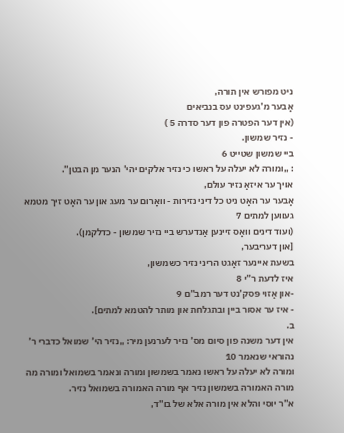ניט מפורש אין תורה,
אָבער מ’געפינט עס בנביאים
(אין דער הפטרה פון דער סדרה 5 )
- נזיר שמשון.
ביי שמשון שטייט 6
: „ומורה לא יעלה על ראשו כי נזיר אלקים יהי’ הנער מן הבטן”.
אויך ער איזאַ נזיר עולם,
אָבער ער האָט ניט כל דיני נזירות - וואָרום ער מעג און ער האָט זיך מטמא געווען למתים 7
(ועוד דינים וואָס זיינען אַנדערש ביי נזיר שמשון - כדלקמן).
[און דעריבער,
בשעת איינער זאָגט הריני נזיר כשמשון,
איז לדעת ר”י 8
-און אַזוי פּסק’נט דער רמב”ם 9
- איז ער אסור ביין ובתגלחת און מותר להטמא למתים].
ב.
אין דער משנה פון סיום מס’ נזיר לערנען מיר: „נזיר הי’ שמואל כדברי ר’ נהוראי שנאמר 10
ומורה לא יעלה על ראשו נאמר בשמשון ומורה ונאמר בשמואל ומורה מה מורה האמורה בשמשון נזיר אף מורה האמורה בשמואל נזיר.
א”ר יוסי והלא אין מורה אלא של בו”ד,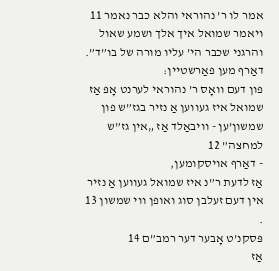אמר לו ר’ נהוראי והלא כבר נאמר 11
ויאמר שמואל איך אלך ושמע שאול והרגני שכבר הי’ עליו מורה של בו”ד”.
דאַרף מען פאַרשטיין:
פון דעם וואָס ר’ נהוראי לערנט אָפּ אַז שמואל איז געווען אַ נזיר בגז”ש פון שמשון’ען - וויבאַלד אַז „אין גז”ש למחצה” 12
- דאַרף אויסקומען,
אַז לדעת ר”נ איז שמואל געווען אַ נזיר אין דעם זעלבן סוג ואופן ווי שמשון 13 .
פּסקנ’ט אָבער דער רמב”ם 14
אַז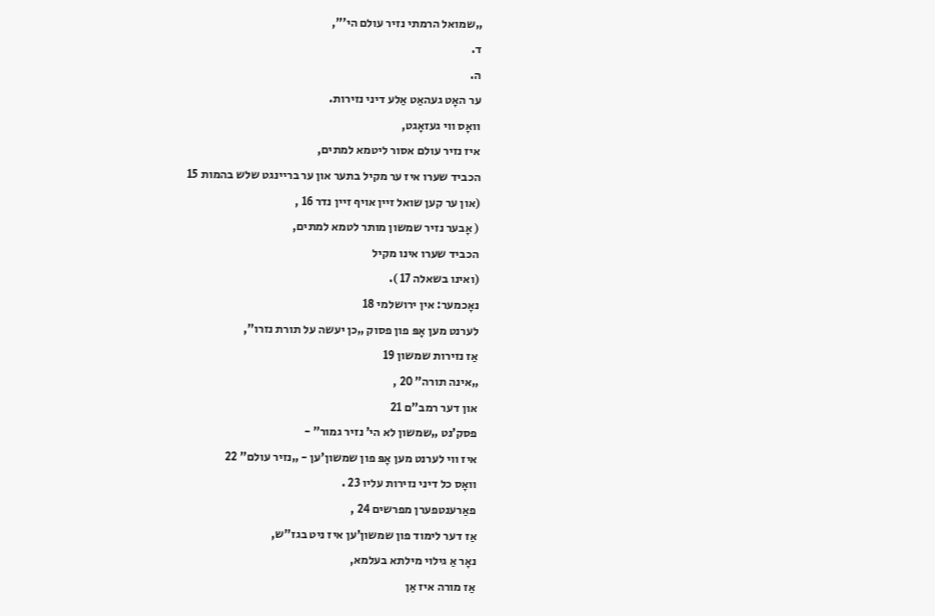„שמואל הרמתי נזיר עולם הי’”,
ד.
ה.
ער האָט געהאַט אַלע דיני נזירות.
וואָס ווי געזאָגט,
איז נזיר עולם אסור ליטמא למתים,
הכביד שערו איז ער מקיל בתער און ער בריינגט שלש בהמות 15
(און ער קען שואל זיין אויף זיין נדר 16 ,
( אָבער נזיר שמשון מותר לטמא למתים,
הכביד שערו אינו מקיל
(ואינו בשאלה 17 ).
נאָכמער: אין ירושלמי 18
לערנט מען אָפּ פון פסוק „כן יעשה על תורת נזרו”,
אַז נזירות שמשון 19
„אינה תורה” 20 ,
און דער רמב”ם 21
פסק’נט „שמשון לא הי’ נזיר גמור” -
איז ווי לערנט מען אָפּ פון שמשון’ען - „נזיר עולם” 22
וואָס כל דיני נזירות עליו 23 .
פאַרענטפערן מפרשים 24 ,
אַז דער לימוד פון שמשון’ען איז ניט בגז”ש,
נאָר אַ גילוי מילתא בעלמא,
אַז מורה איז אַן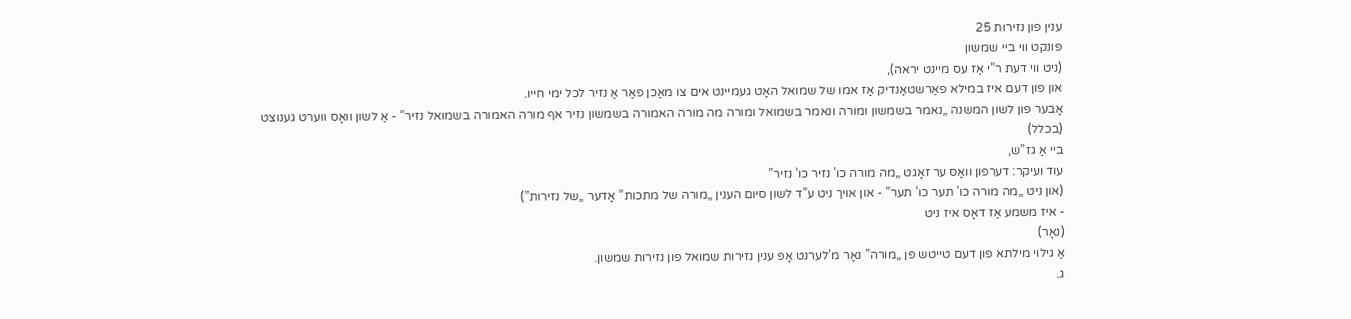ענין פון נזירות 25
פּונקט ווי ביי שמשון
(ניט ווי דעת ר”י אַז עס מיינט יראה),
און פון דעם איז במילא פאַרשטאַנדיק אַז אמו של שמואל האָט געמיינט אים צו מאַכן פאַר אַ נזיר לכל ימי חייו.
אָבער פון לשון המשנה „נאמר בשמשון ומורה ונאמר בשמואל ומורה מה מורה האמורה בשמשון נזיר אף מורה האמורה בשמואל נזיר” - אַ לשון וואָס ווערט גענוצט
(בכלל)
ביי אַ גז”ש,
עוד ועיקר: דערפון וואָס ער זאָגט „מה מורה כו’ נזיר כו’ נזיר”
(און ניט „מה מורה כו’ תער כו’ תער” - און אויך ניט ע”ד לשון סיום הענין „מורה של מתכות” אָדער „של נזירות”)
- איז משמע אַז דאָס איז ניט
(נאָר)
אַ גילוי מילתא פון דעם טייטש פן „מורה” נאָר מ’לערנט אָפּ ענין נזירות שמואל פון נזירות שמשון.
ג.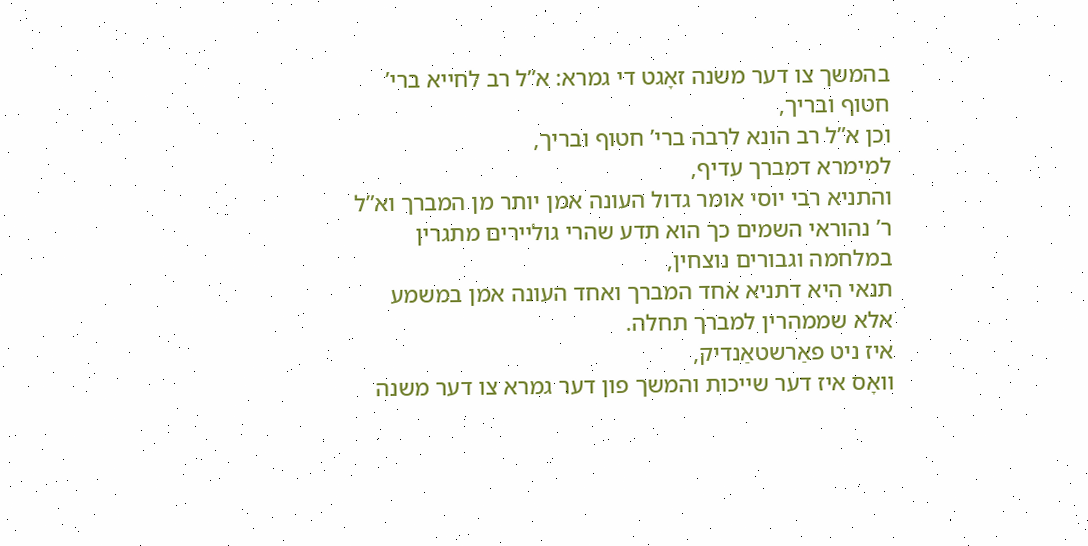בהמשך צו דער משנה זאָגט די גמרא: א”ל רב לחייא ברי’ חטוף ובריך,
וכן א”ל רב הונא לרבה ברי’ חטוף ובריך,
למימרא דמברך עדיף,
והתניא רבי יוסי אומר גדול העונה אמן יותר מן המברך וא”ל ר’ נהוראי השמים כך הוא תדע שהרי גוליירים מתגרין במלחמה וגבורים נוצחין,
תנאי היא דתניא אחד המברך ואחד העונה אמן במשמע אלא שממהרין למברך תחלה.
איז ניט פאַרשטאַנדיק,
וואָס איז דער שייכות והמשך פון דער גמרא צו דער משנה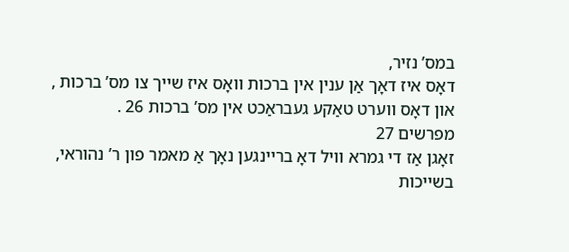במס’ נזיר,
דאָס איז דאָך אַן ענין אין ברכות וואָס איז שייך צו מס’ ברכות ,
און דאָס ווערט טאַקע געבראַכט אין מס’ ברכות 26 .
מפרשים 27
זאָגן אַז די גמרא וויל דאָ בריינגען נאָך אַ מאמר פון ר’ נהוראי,
בשייכות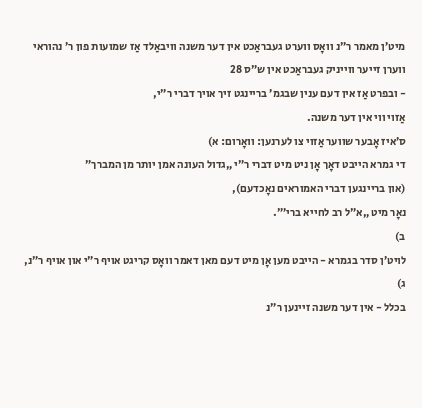מיט’ן מאמר ר”נ וואָס ווערט געבראַכט אין דער משנה וויבאַלד אַז שמועות פון ר’ נהוראי ווערן זייער ווייניק געבראַכט אין ש”ס 28
- ובפרט אַז אין דעם ענין שבגמ’ בריינגט זיך אויך דברי ר”י,
אַזוי ווי אין דער משנה.
ס’איז אָבער שווער אַזוי צו לערנען: וואָרום: א)
די גמרא הייבט דאָך אָן ניט מיט דברי ר”י „גדול העונה אמן יותר מן המברך”
(און בריינגען דברי האמוראים נאָכדעם),
נאָר מיט „א”ל רב לחייא ברי’”.
ב)
לויט’ן סדר בגמרא - הייבט מען אָן מיט דעם מאן דאמר וואָס קריגט אויף ר”י און אויף ר”נ,
ג)
בכלל - אין דער משנה זיינען ר”נ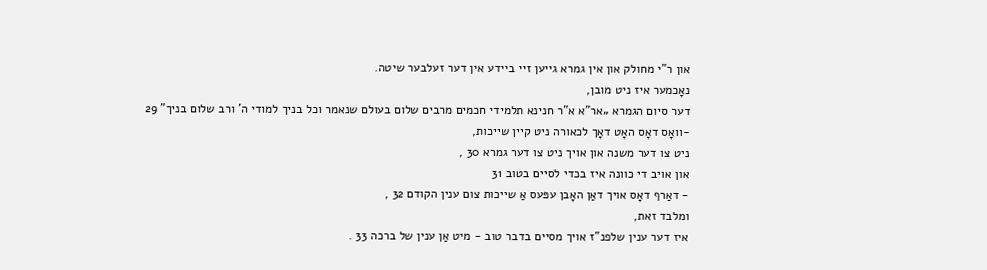און ר”י מחולק און אין גמרא גייען זיי ביידע אין דער זעלבער שיטה.
נאָכמער איז ניט מובן,
דער סיום הגמרא „אר”א א”ר חנינא תלמידי חכמים מרבים שלום בעולם שנאמר וכל בניך למודי ה’ ורב שלום בניך” 29
-וואָס דאָס האָט דאָך לכאורה ניט קיין שייכות,
ניט צו דער משנה און אויך ניט צו דער גמרא 30 ,
און אויב די כוונה איז בכדי לסיים בטוב 31
- דאַרף דאָס אויך דאַן האָבן עפּעס אַ שייכות צום ענין הקודם 32 ,
ומלבד זאת,
איז דער ענין שלפנ”ז אויך מסיים בדבר טוב - מיט אַן ענין של ברכה 33 .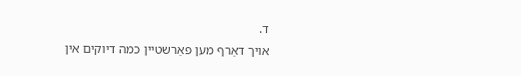ד.
אויך דאַרף מען פאַרשטיין כמה דיוקים אין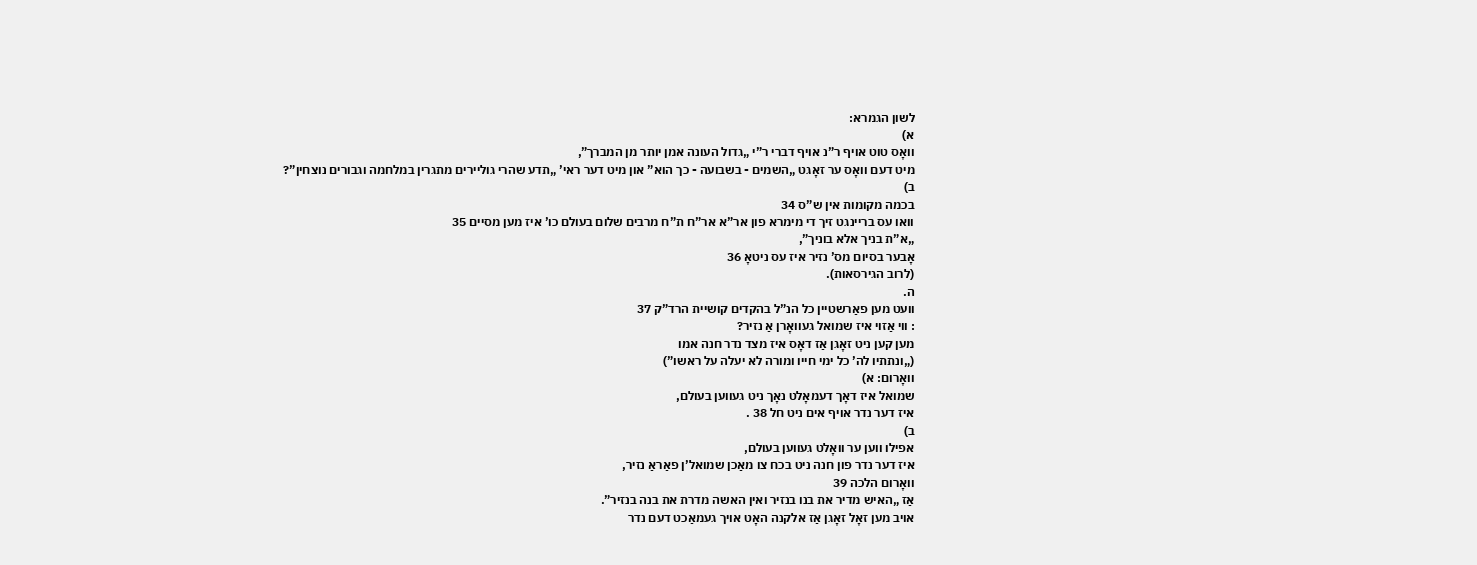לשון הגמרא:
א)
וואָס טוט אויף ר”נ אויף דברי ר”י „גדול העונה אמן יותר מן המברך”,
מיט דעם וואָס ער זאָגט „השמים - בשבועה - כך הוא” און מיט דער ראי’ „תדע שהרי גוליירים מתגרין במלחמה וגבורים נוצחין”?
ב)
בכמה מקומות אין ש”ס 34
וואו עס בריינגט זיך די מימרא פון אר”א אר”ח ת”ח מרבים שלום בעולם כו’ איז מען מסיים 35
„א”ת בניך אלא בוניך”,
אָבער בסיום מס’ נזיר איז עס ניטאָ 36
(לרוב הגירסאות).
ה.
וועט מען פאַרשטיין כל הנ”ל בהקדים קושיית הרד”ק 37
: ווי אַזוי איז שמואל געוואָרן אַ נזיר?
מען קען ניט זאָגן אַז דאָס איז מצד נדר חנה אמו
(„ונתתיו לה’ כל ימי חייו ומורה לא יעלה על ראשו”)
וואָרום: א)
שמואל איז דאָך דעמאָלט נאָך ניט געווען בעולם,
איז דער נדר אויף אים ניט חל 38 .
ב)
אפילו ווען ער וואָלט געווען בעולם,
איז דער נדר פון חנה ניט בכח צו מאַכן שמואל’ן פאַראַ נזיר,
וואָרום הלכה 39
אַז „האיש מדיר את בנו בנזיר ואין האשה מדרת את בנה בנזיר”.
אויב מען זאָל זאָגן אַז אלקנה האָט אויך געמאַכט דעם נדר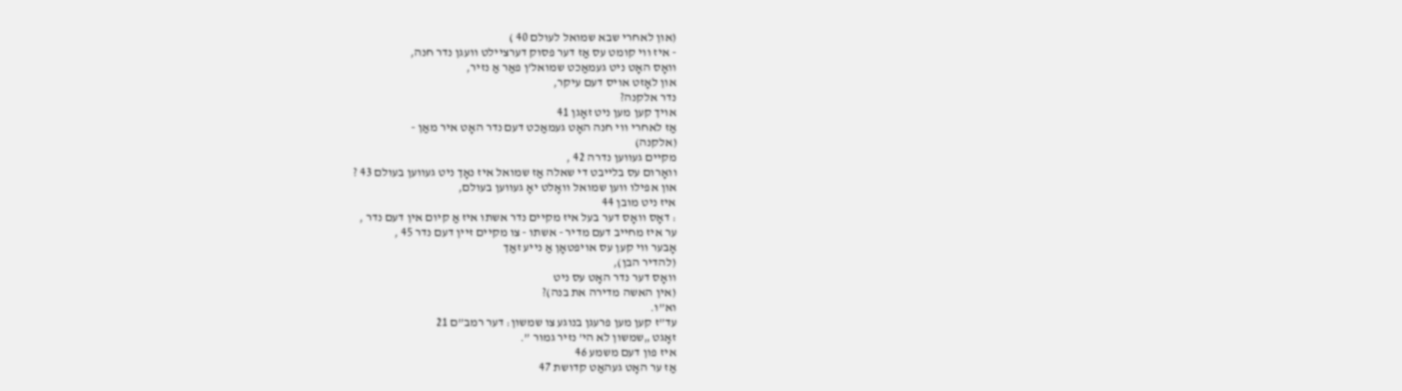(און לאחרי שבא שמואל לעולם 40 )
- איז ווי קומט עס אַז דער פסוק דערציילט וועגן נדר חנה,
וואָס האָט ניט געמאַכט שמואל’ן פאַר אַ נזיר,
און לאָזט אויס דעם עיקר,
נדר אלקנה?
אויך קען מען ניט זאָגן 41
אַז לאחרי ווי חנה האָט געמאַכט דעם נדר האָט איר מאַן -
(אלקנה)
מקיים געווען נדרה 42 ,
וואָרום עס בלייבט די שאלה אַז שמואל איז נאָך ניט געווען בעולם 43 ?
און אפילו ווען שמואל וואָלט יאָ געווען בעולם,
איז ניט מובן 44
: דאָס וואָס דער בעל איז מקיים נדר אשתו איז אַ קיום אין דעם נדר ,
ער איז מחייב דעם מדיר - אשתו - צו מקיים זיין דעם נדר 45 ,
אָבער ווי קען עס אויפטאָן אַ נייע זאַך
(להדיר הבן),
וואָס דער נדר האָט עס ניט
(אין האשה מדירה את בנה)?
וא”ו.
עד”ז קען מען פרעגן בנוגע צו שמשון: דער רמב”ם 21
זאָגט „שמשון לא הי’ נזיר גמור ”.
איז פון דעם משמע 46
אַז ער האָט געהאַט קדושת 47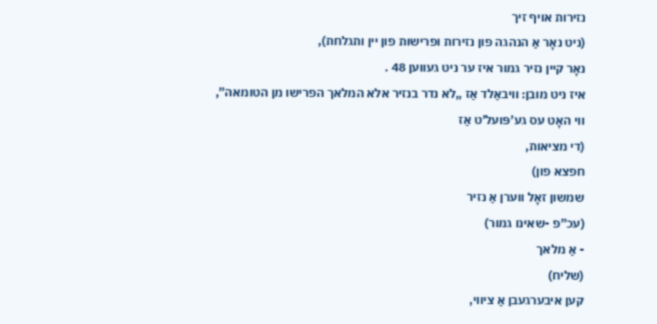נזירות אויף זיך
(ניט נאָר אַ הנהגה פון נזירות ופרישות פון יין ותגלחת),
נאָר קיין נזיר גמור איז ער ניט געווען 48 .
איז ניט מובן: וויבאַלד אַז „לא נדר בנזיר אלא המלאך הפרישו מן הטומאה”,
ווי האָט עס גע’פּועל’ט אַז
(די מציאות,
חפצא פון)
שמשון זאָל ווערן אַ נזיר
(עכ”פ -שאינו גמור)
- אַ מלאך
(שליח)
קען איבערגעבן אַ ציווי,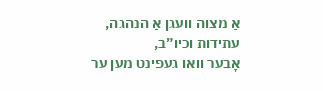אַ מצוה וועגן אַ הנהגה,
עתידות וכיו”ב,
אָבער וואו געפינט מען ער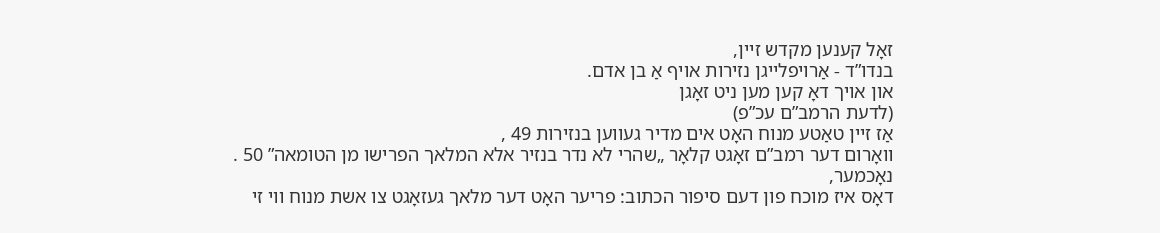זאָל קענען מקדש זיין,
בנדו”ד - אַרויפלייגן נזירות אויף אַ בן אדם.
און אויך דאָ קען מען ניט זאָגן
(לדעת הרמב”ם עכ”פ)
אַז זיין טאַטע מנוח האָט אים מדיר געווען בנזירות 49 ,
וואָרום דער רמב”ם זאָגט קלאָר „שהרי לא נדר בנזיר אלא המלאך הפרישו מן הטומאה” 50 .
נאָכמער,
דאָס איז מוכח פון דעם סיפור הכתוב: פריער האָט דער מלאך געזאָגט צו אשת מנוח ווי זי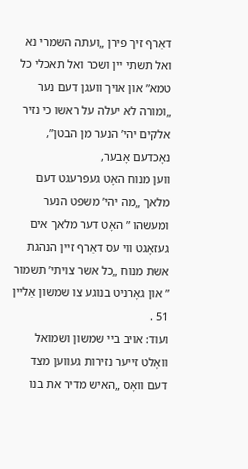דאַרף זיך פירן „ועתה השמרי נא ואל תשתי יין ושכר ואל תאכלי כל טמא” און אויך וועגן דעם נער „ומורה לא יעלה על ראשו כי נזיר אלקים יהי’ הנער מן הבטן”,
נאָכדעם אָבער,
ווען מנוח האָט געפרעגט דעם מלאך „מה יהי’ משפט הנער ומעשהו ” האָט דער מלאך אים געזאָגט ווי עס דאַרף זיין הנהגת אשת מנוח „כל אשר צויתי’ תשמור ” און גאָרניט בנוגע צו שמשון אַליין 51 .
ועוד: אויב ביי שמשון ושמואל וואָלט זייער נזירות געווען מצד דעם וואָס „האיש מדיר את בנו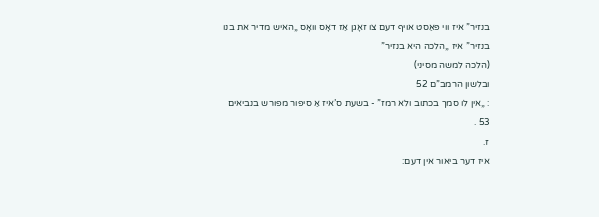בנזיר” איז ווי פּאַסט אויף דעם צו זאָגן אַז דאָס וואָס „האיש מדיר את בנו בנזיר” איז „הלכה היא בנזיר”
(הלכה למשה מסיני)
ובלשון הרמב”ם 52
: „אין לו סמך בכתוב ולא רמז” - בשעת ס’איז אַ סיפור מפורש בנביאים 53 .
ז.
איז דער ביאור אין דעם: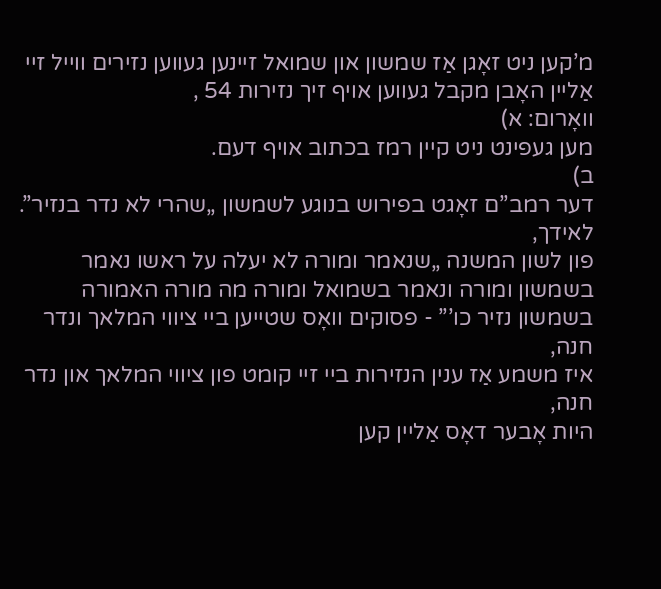מ’קען ניט זאָגן אַז שמשון און שמואל זיינען געווען נזירים ווייל זיי אַליין האָבן מקבל געווען אויף זיך נזירות 54 ,
וואָרום: א)
מען געפינט ניט קיין רמז בכתוב אויף דעם.
ב)
דער רמב”ם זאָגט בפירוש בנוגע לשמשון „שהרי לא נדר בנזיר”.
לאידך,
פון לשון המשנה „שנאמר ומורה לא יעלה על ראשו נאמר בשמשון ומורה ונאמר בשמואל ומורה מה מורה האמורה בשמשון נזיר כו’” - פסוקים וואָס שטייען ביי ציווי המלאך ונדר חנה,
איז משמע אַז ענין הנזירות ביי זיי קומט פון ציווי המלאך און נדר חנה,
היות אָבער דאָס אַליין קען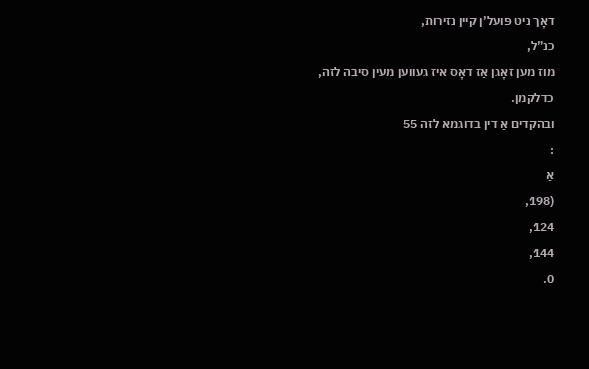דאָך ניט פּועל’ן קיין נזירות,
כנ”ל,
מוז מען זאָגן אַז דאָס איז געווען מעין סיבה לזה,
כדלקמן.
ובהקדים אַ דין בדוגמא לזה 55
:
אַ
(198,
124,
144,
0.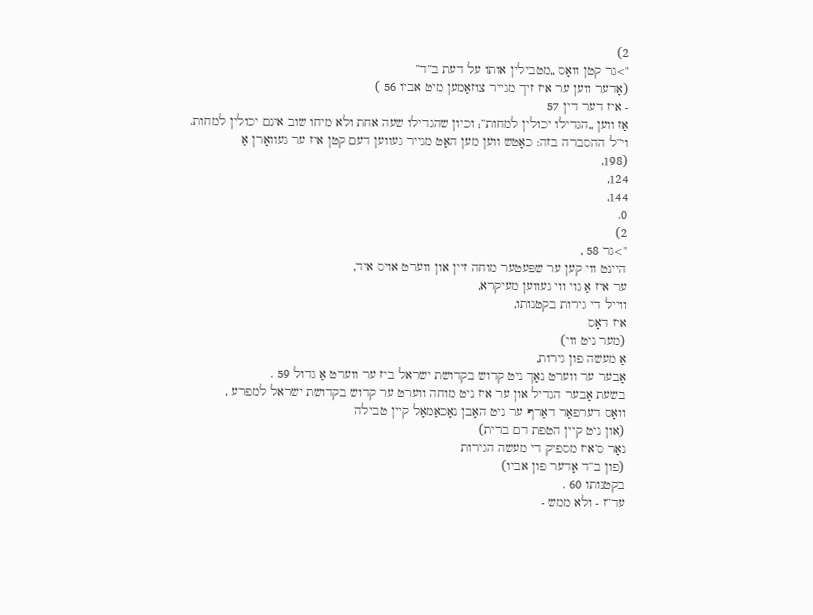2)
">גר קטן וואָס „מטבילין אותו על דעת ב”ד”
(אָדער ווען ער איז זיך מגייר צוזאַמען מיט אביו 56 )
- איז דער דין 57
אַז ווען „הגדילו יכולין למחות”; וכיון שהגדילו שעה אחת ולא מיחו שוב אינם יכולין למחות.
וי”ל ההסברה בזה: כאָטש ווען מען האָט מגייר געווען דעם קטן איז ער געוואָרן אַ
(198,
124,
144,
0.
2)
">גר 58 ,
היינט ווי קען ער שפּעטער מוחה זיין און ווערט אויס איד,
ער איז אַ גוי ווי געווען מעיקרא,
ווייל די גירות בקטנותו,
איז דאָס
(מער ניט ווי)
אַ מעשה פון גירות,
אָבער ער ווערט נאָך ניט קדוש בקדושת ישראל ביז ער ווערט אַ גדול 59 .
בשעת אָבער הגדיל און ער איז ניט מוחה ווערט ער קדוש בקדושת ישראל למפרע ,
וואָס דערפאַר דאַרף ער ניט האָבן נאָכאַמאָל קיין טבילה
(און ניט קיין הטפת דם ברית)
נאָר ס’איז מספיק די מעשה הגירות
(פון ב”ד אָדער פון אביו)
בקטנותו 60 .
עד”ז - ולא ממש -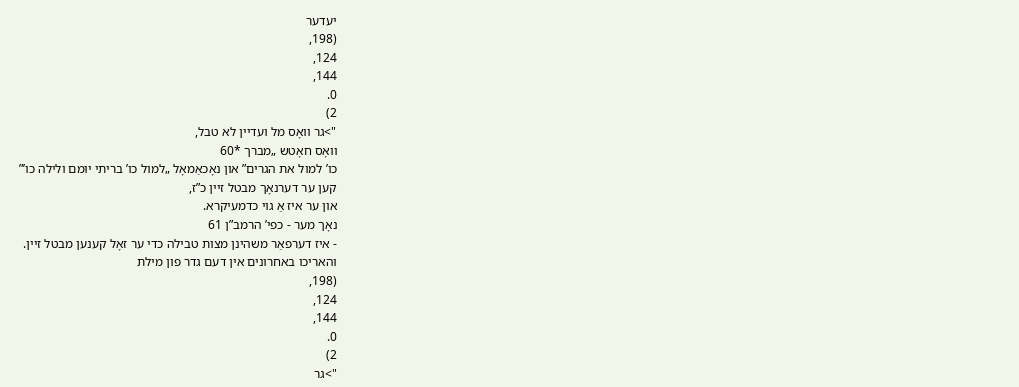יעדער
(198,
124,
144,
0.
2)
">גר וואָס מל ועדיין לא טבל,
וואָס חאָטש „מברך *60
כו’ למול את הגרים” און נאָכאַמאָל „למול כו’ בריתי יומם ולילה כו’”
קען ער דערנאָך מבטל זיין כ”ז,
און ער איז אַ גוי כדמעיקרא.
נאָך מער - כפי’ הרמב”ן 61
- איז דערפאַר משהינן מצות טבילה כדי ער זאָל קענען מבטל זיין.
והאריכו באחרונים אין דעם גדר פון מילת
(198,
124,
144,
0.
2)
">גר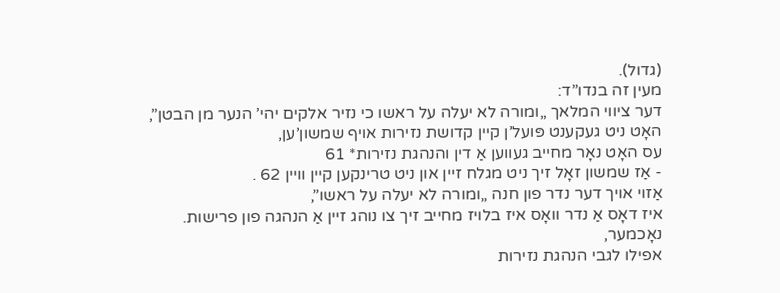(גדול).
מעין זה בנדו”ד:
דער ציווי המלאך „ומורה לא יעלה על ראשו כי נזיר אלקים יהי’ הנער מן הבטן”,
האָט ניט געקענט פּועל’ן קיין קדושת נזירות אויף שמשון’ען,
עס האָט נאָר מחייב געווען אַ דין והנהגת נזירות* 61
- אַז שמשון זאָל זיך ניט מגלח זיין און ניט טרינקען קיין וויין 62 .
אַזוי אויך דער נדר פון חנה „ומורה לא יעלה על ראשו”,
איז דאָס אַ נדר וואָס איז בלויז מחייב זיך צו נוהג זיין אַ הנהגה פון פרישות.
נאָכמער,
אפילו לגבי הנהגת נזירות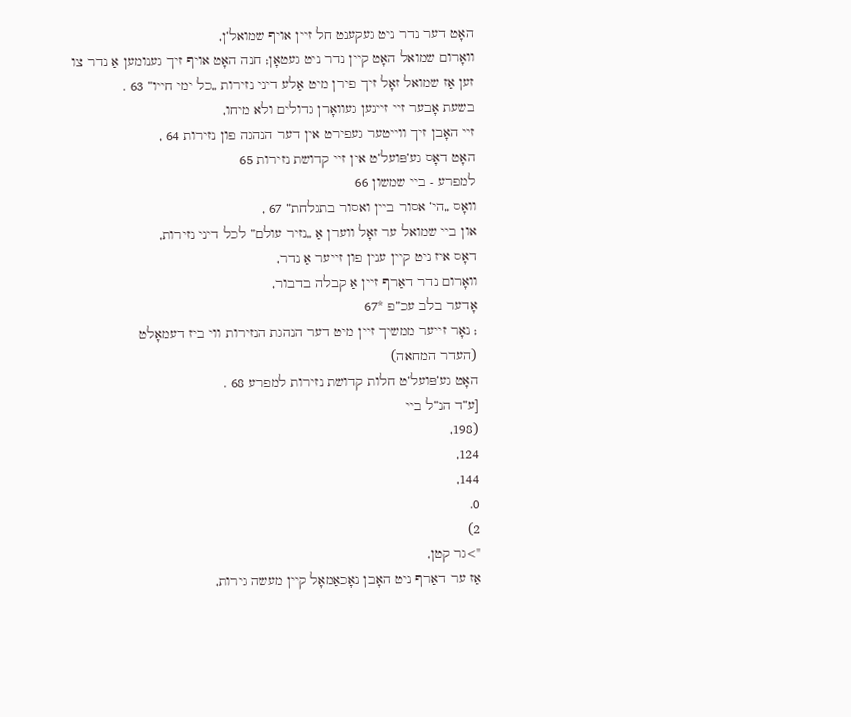האָט דער נדר ניט געקענט חל זיין אויף שמואל’ן,
וואָרום שמואל האָט קיין נדר ניט געטאָן; חנה האָט אויף זיך גענומען אַ נדר צו זען אַז שמואל זאָל זיך פירן מיט אַלע דיני נזירות „כל ימי חייו” 63 .
בשעת אָבער זיי זיינען געוואָרן גדולים ולא מיחו,
זיי האָבן זיך ווייטער געפירט אין דער הנהגה פון נזירות 64 ,
האָט דאָס גע’פּועל’ט אין זיי קדושת נזירות 65
למפרע - ביי שמשון 66
וואָס „הי’ אסור ביין ואסור בתגלחת” 67 ,
און ביי שמואל ער זאָל ווערן אַ „נזיר עולם” לכל דיני נזירות,
דאָס איז ניט קיין ענין פון זייער אַ נדר,
וואָרום נדר דאַרף זיין אַ קבלה בדבור,
אָדער בלב עכ”פ *67
; נאָר זייער ממשיך זיין מיט דער הנהגת הנזירות ווי ביז דעמאָלט
(העדר המחאה)
האָט גע’פּועל’ט חלות קדושת נזירות למפרע 68 .
[ע”ד הנ”ל ביי
(198,
124,
144,
0.
2)
">גר קטן,
אַז ער דאַרף ניט האָבן נאָכאַמאָל קיין מעשה גירות,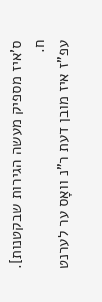ס’איז מספיק מעשה הגירות שבקטנות].
ח.
עפ”ז איז מובן דעת ר”נ וואָס ער לערנט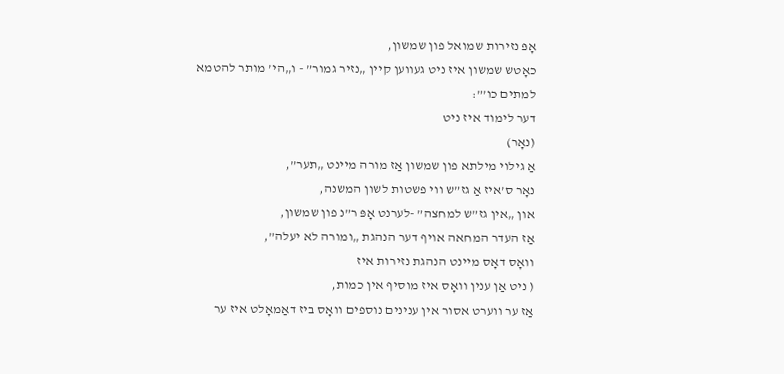אָפּ נזירות שמואל פון שמשון,
כאָטש שמשון איז ניט געווען קיין „נזיר גמור” - ו„הי’ מותר להטמא למתים כו’”:
דער לימוד איז ניט
(נאָר)
אַ גילוי מילתא פון שמשון אַז מורה מיינט „תער”,
נאָר ס’איז אַ גז”ש ווי פשטות לשון המשנה,
און „אין גז”ש למחצה” -לערנט אָפּ ר”נ פון שמשון,
אַז העדר המחאה אויף דער הנהגת „ומורה לא יעלה”,
וואָס דאָס מיינט הנהגת נזירות איז
( ניט אַן ענין וואָס איז מוסיף אין כמות,
אַז ער ווערט אסור אין ענינים נוספים וואָס ביז דאַמאָלט איז ער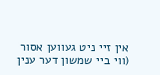אין זיי ניט געווען אסור
(ווי ביי שמשון דער ענין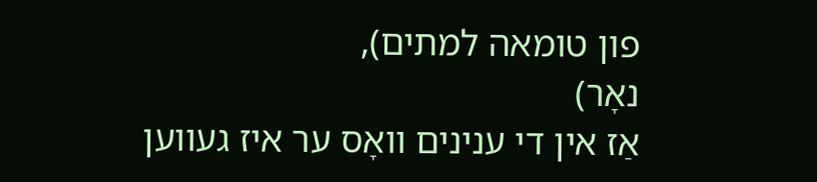פון טומאה למתים),
נאָר)
אַז אין די ענינים וואָס ער איז געווען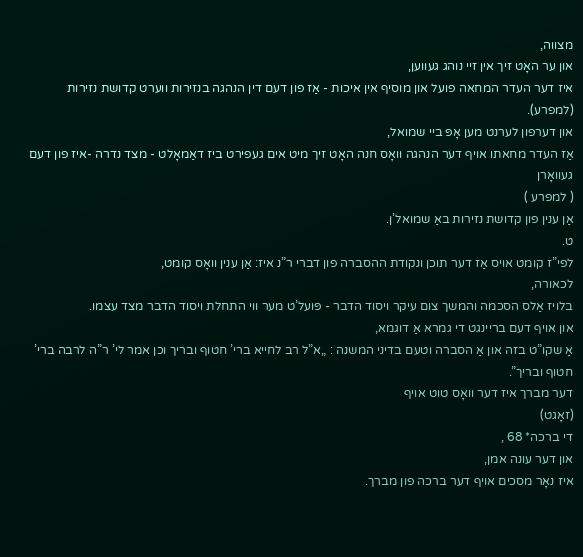מצווה,
און ער האָט זיך אין זיי נוהג געווען,
איז דער העדר המחאה פועל און מוסיף אין איכות - אַז פון דעם דין הנהגה בנזירות ווערט קדושת נזירות
(למפרע).
און דערפון לערנט מען אָפּ ביי שמואל,
אַז העדר מחאתו אויף דער הנהגה וואָס חנה האָט זיך מיט אים געפירט ביז דאַמאָלט - מצד נדרה -איז פון דעם געוואָרן
( למפרע )
אַן ענין פון קדושת נזירות באַ שמואל’ן.
ט.
לפי”ז קומט אויס אַז דער תוכן ונקודת ההסברה פון דברי ר”נ איז: אַן ענין וואָס קומט,
לכאורה,
בלויז אַלס הסכמה והמשך צום עיקר ויסוד הדבר - פּועל’ט מער ווי התחלת ויסוד הדבר מצד עצמו.
און אויף דעם בריינגט די גמרא אַ דוגמא,
אַ שקו”ט בזה און אַ הסברה וטעם בדיני המשנה : „א”ל רב לחייא ברי’ חטוף ובריך וכן אמר לי’ ר”ה לרבה ברי’ חטוף ובריך”.
דער מברך איז דער וואָס טוט אויף
(זאָגט)
די ברכה* 68 ,
און דער עונה אמן,
איז נאָר מסכים אויף דער ברכה פון מברך.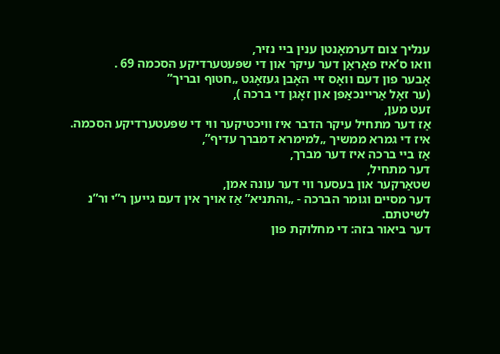ענליך צום דערמאָנטן ענין ביי נזיר,
וואו ס’איז פאַראַן דער עיקר און די שפּעטערדיקע הסכמה 69 .
אָבער פון דעם וואָס זיי האָבן געזאָגט „חטוף ובריך”
(ער זאָל אַריינכאַפּן און זאָגן די ברכה ),
זעט מען,
אַז דער מתחיל עיקר הדבר איז וויכטיקער ווי די שפּעטערדיקע הסכמה.
איז די גמרא ממשיך „למימרא דמברך עדיף”,
אַז ביי ברכה איז דער מברך,
דער מתחיל,
שטאַרקער און בעסער ווי דער עונה אמן,
דער מסיים וגומר הברכה - „והתניא” אַז אויך אין דעם גייען ר”י ור”נ לשיטתם.
דער ביאור בזה: די מחלוקת פון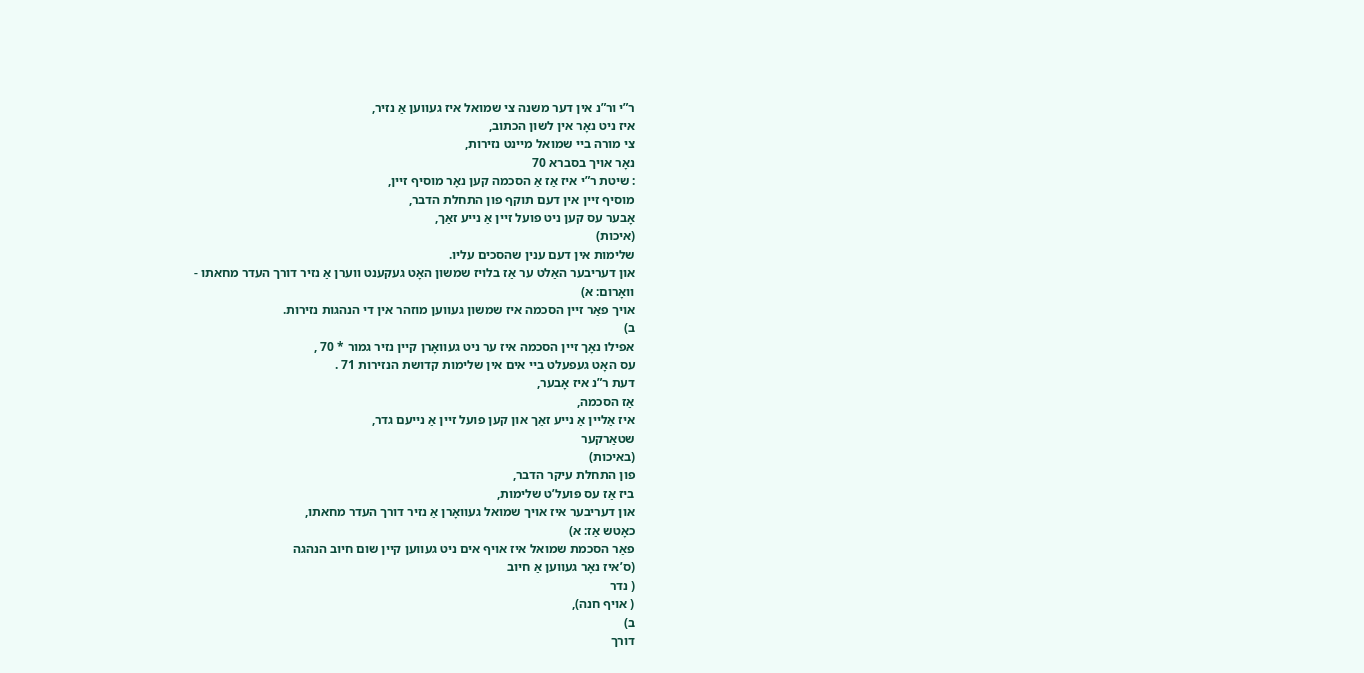ר”י ור”נ אין דער משנה צי שמואל איז געווען אַ נזיר,
איז ניט נאָר אין לשון הכתוב,
צי מורה ביי שמואל מיינט נזירות,
נאָר אויך בסברא 70
: שיטת ר”י איז אַז אַ הסכמה קען נאָר מוסיף זיין,
מוסיף זיין אין דעם תוקף פון התחלת הדבר,
אָבער עס קען ניט פועל זיין אַ נייע זאַך,
(איכות)
שלימות אין דעם ענין שהסכים עליו.
און דעריבער האַלט ער אַז בלויז שמשון האָט געקענט ווערן אַ נזיר דורך העדר מחאתו -
וואָרום: א)
אויך פאַר זיין הסכמה איז שמשון געווען מוזהר אין די הנהגות נזירות.
ב)
אפילו נאָך זיין הסכמה איז ער ניט געוואָרן קיין נזיר גמור * 70 ,
עס האָט געפעלט ביי אים אין שלימות קדושת הנזירות 71 .
דעת ר”נ איז אָבער,
אַז הסכמה,
איז אַליין אַ נייע זאַך און קען פועל זיין אַ נייעם גדר,
שטאַרקער
(באיכות)
פון התחלת עיקר הדבר,
ביז אַז עס פּועל’ט שלימות,
און דעריבער איז אויך שמואל געוואָרן אַ נזיר דורך העדר מחאתו,
כאָטש אַז: א)
פאַר הסכמת שמואל איז אויף אים ניט געווען קיין שום חיוב הנהגה
(ס’איז נאָר געווען אַ חיוב
( נדר
( אויף חנה),
ב)
דורך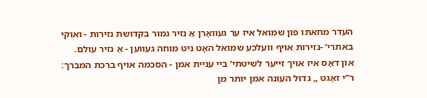העדר מחאתו פון שמואל איז ער געוואָרן אַ נזיר גמור בקדושת נזירות - ואוקי באתרי’ -נזירות אויף וועלכע שמואל האָט ניט מוחה געווען - אַ נזיר עולם.
און דאָס איז אויך זייער לשיטתי’ ביי עניית אמן - הסכמה אויף ברכת המברך:
ר”י זאָגט „ גדול העונה אמן יותר מן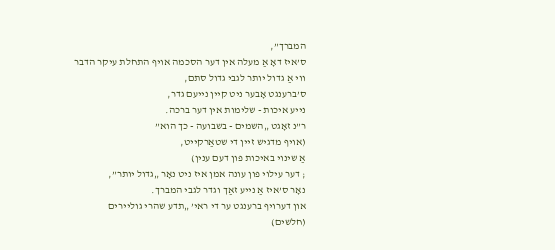המברך”,
ס’איז דאָ אַ מעלה אין דער הסכמה אויף התחלת עיקר הדבר ווי אַ גדול יותר לגבי גדול סתם,
ס’ברענגט אָבער ניט קיין נייעם גדר,
נייע איכות - שלימות אין דער ברכה.
ר”נ זאָגט „השמים - בשבועה - כך הוא”
(אויף מדגיש זיין די שטאַרקייט,
אַ שינוי באיכות פון דעם ענין)
; דער עילוי פון עונה אמן איז ניט נאָר „גדול יותר”,
נאָר ס’איז אַ נייע זאַך וגדר לגבי המברך.
און דערויף ברענגט ער די ראי’ „תדע שהרי גוליירים
(חלשים)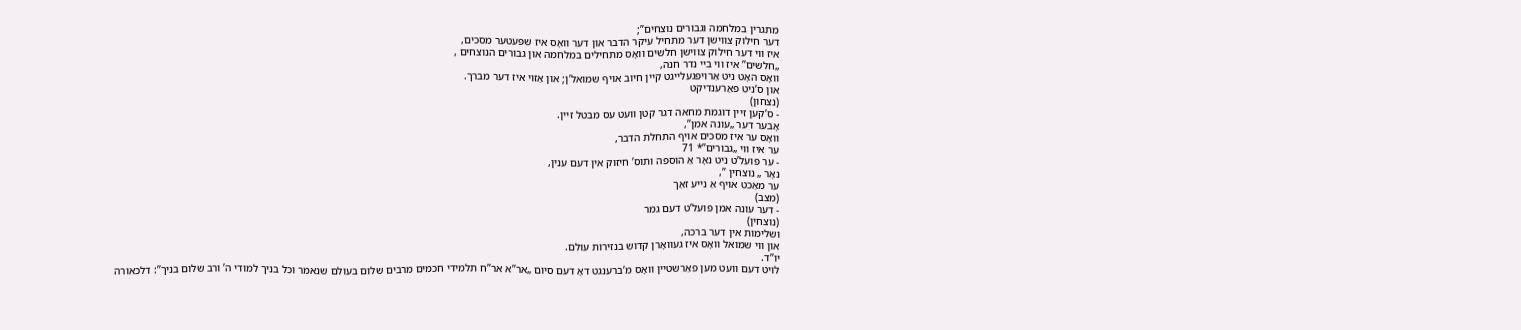מתגרין במלחמה וגבורים נוצחים”;
דער חילוק צווישן דער מתחיל עיקר הדבר און דער וואָס איז שפּעטער מסכים,
איז ווי דער חילוק צווישן חלשים וואָס מתחילים במלחמה און גבורים הנוצחים ,
„חלשים” איז ווי ביי נדר חנה,
וואָס האָט ניט אַרויפגעלייגט קיין חיוב אויף שמואל’ן; און אַזוי איז דער מברך.
און ס’ניט פאַרענדיקט
(נצחון)
- ס’קען זיין דוגמת מחאה דגר קטן וועט עס מבטל זיין.
אָבער דער „עונה אמן”,
וואָס ער איז מסכים אויף התחלת הדבר,
ער איז ווי „גבורים”* 71
- ער פּועל’ט ניט נאָר אַ הוספה ותוס’ חיזוק אין דעם ענין,
נאָר „ נוצחין ”,
ער מאַכט אויף אַ נייע זאַך
(מצב)
- דער עונה אמן פּועל’ט דעם גמר
(נוצחין)
ושלימות אין דער ברכה,
און ווי שמואל וואָס איז געוואָרן קדוש בנזירות עולם.
יו”ד.
לויט דעם וועט מען פאַרשטיין וואָס מ’ברענגט דאָ דעם סיום „אר”א אר”ח תלמידי חכמים מרבים שלום בעולם שנאמר וכל בניך למודי ה’ ורב שלום בניך”: דלכאורה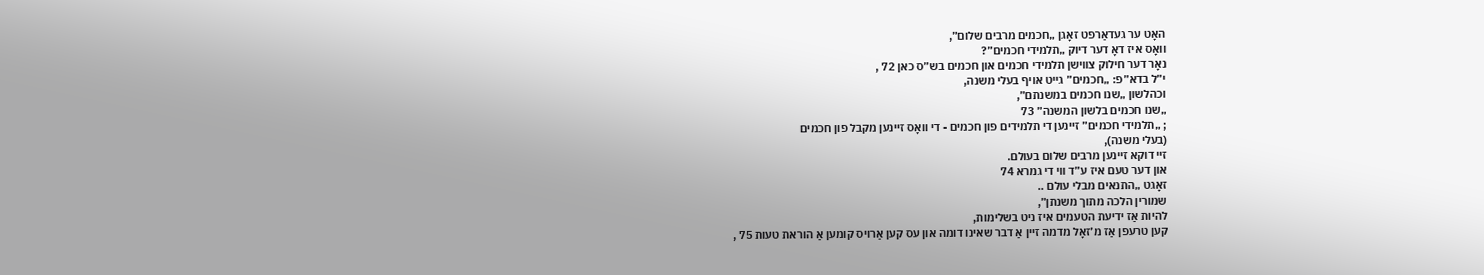האָט ער געדאַרפט זאָגן „חכמים מרבים שלום”,
וואָס איז דאָ דער דיוק „תלמידי חכמים”?
נאָר דער חילוק צווישן תלמידי חכמים און חכמים בש”ס כאן 72 ,
י”ל בדא”פ: „חכמים” גייט אויף בעלי משנה,
וכהלשון „שנו חכמים במשנתם”,
„שנו חכמים בלשון המשנה” 73
; „תלמידי חכמים” זיינען די תלמידים פון חכמים - די וואָס זיינען מקבל פון חכמים
(בעלי משנה),
זיי דוקא זיינען מרבים שלום בעולם.
און דער טעם איז ע”ד ווי די גמרא 74
זאָגט „התנאים מבלי עולם ..
שמורין הלכה מתוך משנתן”,
להיות אַז ידיעת הטעמים איז ניט בשלימות,
קען טרעפן אַז מ’זאָל מדמה זיין אַ דבר שאינו דומה און עס קען אַרויס קומען אַ הוראת טעות 75 ,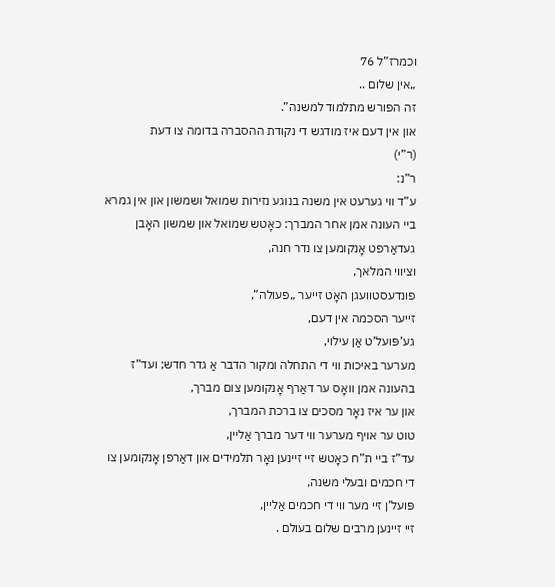וכמרז”ל 76
„אין שלום ..
זה הפורש מתלמוד למשנה”.
און אין דעם איז מודגש די נקודת ההסברה בדומה צו דעת
(ר”י)
ר”נ:
ע”ד ווי גערעט אין משנה בנוגע נזירות שמואל ושמשון און אין גמרא ביי העונה אמן אחר המברך: כאָטש שמואל און שמשון האָבן געדאַרפט אָנקומען צו נדר חנה,
וציווי המלאך,
פונדעסטוועגן האָט זייער „פעולה”,
זייער הסכמה אין דעם,
גע’פּועל’ט אַן עילוי,
מערער באיכות ווי די התחלה ומקור הדבר אַ גדר חדש; ועד”ז בהעונה אמן וואָס ער דאַרף אָנקומען צום מברך,
און ער איז נאָר מסכים צו ברכת המברך,
טוט ער אויף מערער ווי דער מברך אַליין,
עד”ז ביי ת”ח כאָטש זיי זיינען נאָר תלמידים און דאַרפן אָנקומען צו די חכמים ובעלי משנה,
פּועל’ן זיי מער ווי די חכמים אַליין,
זיי זיינען מרבים שלום בעולם .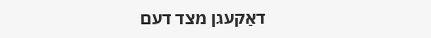דאַקעגן מצד דעם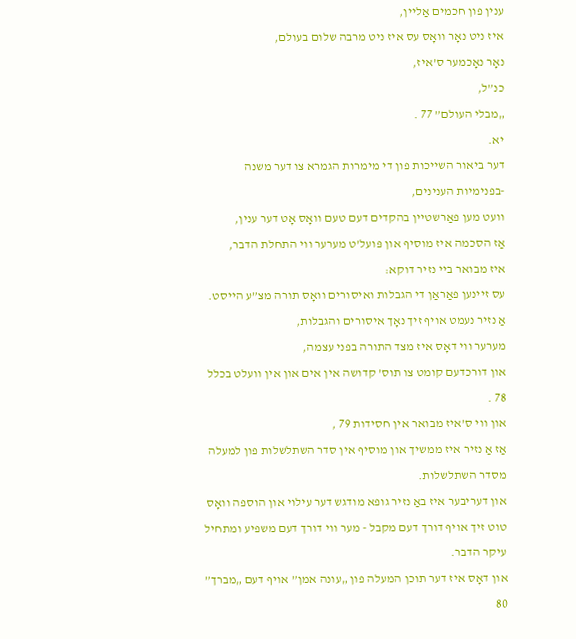ענין פון חכמים אַליין,
איז ניט נאָר וואָס עס איז ניט מרבה שלום בעולם,
נאָר נאָכמער ס’איז,
כנ”ל,
„מבלי העולם” 77 .
יא.
דער ביאור השייכות פון די מימרות הגמרא צו דער משנה -בפנימיות הענינים,
וועט מען פאַרשטיין בהקדים דעם טעם וואָס אָט דער ענין,
אַז הסכמה איז מוסיף און פּועל’ט מערער ווי התחלת הדבר,
איז מבואר ביי נזיר דוקא:
עס זיינען פאַראַן די הגבלות ואיסורים וואָס תורה מצ”ע הייסט.
אַ נזיר נעמט אויף זיך נאָך איסורים והגבלות,
מערער ווי דאָס איז מצד התורה בפני עצמה,
און דורכדעם קומט צו תוס’ קדושה אין אים און אין וועלט בכלל 78 .
און ווי ס’איז מבואר אין חסידות 79 ,
אַז אַ נזיר איז ממשיך און מוסיף אין סדר השתלשלות פון למעלה מסדר השתלשלות.
און דעריבער איז באַ נזיר גופא מודגש דער עילוי און הוספה וואָס טוט זיך אויף דורך דעם מקבל - מער ווי דורך דעם משפיע ומתחיל עיקר הדבר.
און דאָס איז דער תוכן המעלה פון „עונה אמן” אויף דעם „מברך” 80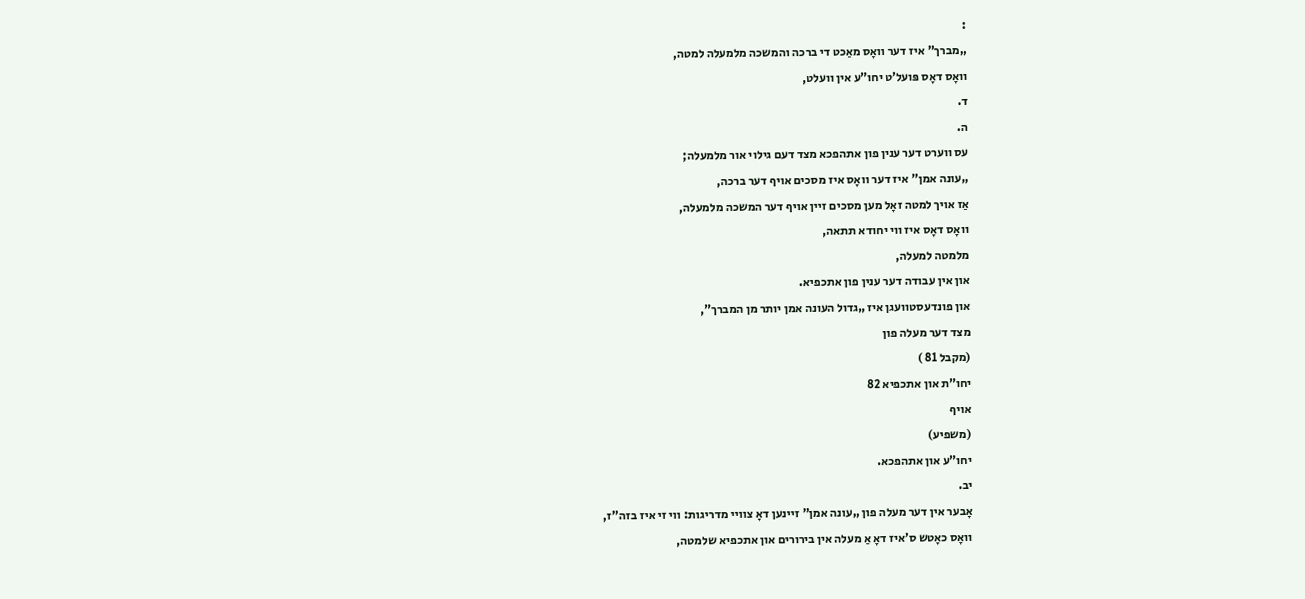:
„מברך” איז דער וואָס מאַכט די ברכה והמשכה מלמעלה למטה,
וואָס דאָס פּועל’ט יחו”ע אין וועלט,
ד.
ה.
עס ווערט דער ענין פון אתהפכא מצד דעם גילוי אור מלמעלה;
„עונה אמן” איז דער וואָס איז מסכים אויף דער ברכה,
אַז אויך למטה זאָל מען מסכים זיין אויף דער המשכה מלמעלה,
וואָס דאָס איז ווי יחודא תתאה,
מלמטה למעלה,
און אין עבודה דער ענין פון אתכפיא.
און פונדעסטוועגן איז „גדול העונה אמן יותר מן המברך”,
מצד דער מעלה פון
(מקבל 81 )
יחו”ת און אתכפיא 82
אויף
(משפיע)
יחו”ע און אתהפכא.
יב.
אָבער אין דער מעלה פון „עונה אמן” זיינען דאָ צוויי מדריגות: ווי זי איז בזה”ז,
וואָס כאָטש ס’איז דאָ אַ מעלה אין בירורים און אתכפיא שלמטה,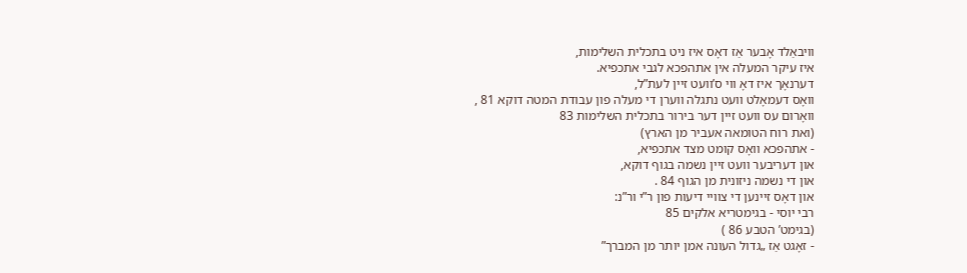וויבאַלד אָבער אַז דאָס איז ניט בתכלית השלימות,
איז עיקר המעלה אין אתהפכא לגבי אתכפיא.
דערנאָך איז דאָ ווי ס’וועט זיין לעת”ל,
וואָס דעמאָלט וועט נתגלה ווערן די מעלה פון עבודת המטה דוקא 81 ,
וואָרום עס וועט זיין דער בירור בתכלית השלימות 83
(ואת רוח הטומאה אעביר מן הארץ)
- אתהפכא וואָס קומט מצד אתכפיא,
און דעריבער וועט זיין נשמה בגוף דוקא,
און די נשמה ניזונית מן הגוף 84 .
און דאָס זיינען די צוויי דיעות פון ר”י ור”נ:
רבי יוסי - בגימטריא אלקים 85
(בגימט’ הטבע 86 )
- זאָגט אַז „גדול העונה אמן יותר מן המברך”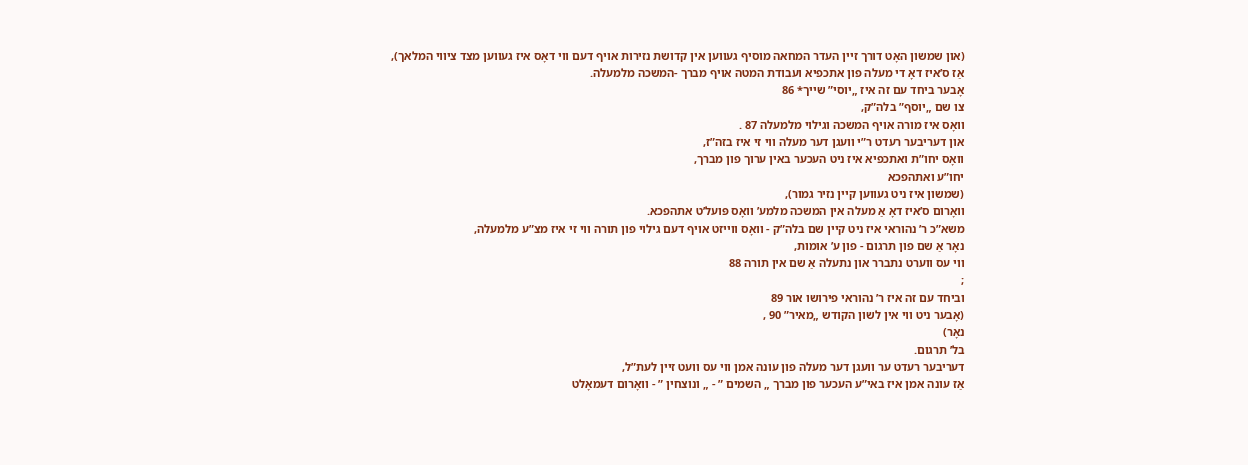(און שמשון האָט דורך זיין העדר המחאה מוסיף געווען אין קדושת נזירות אויף דעם ווי דאָס איז געווען מצד ציווי המלאך),
אַז ס’איז דאָ די מעלה פון אתכפיא ועבודת המטה אויף מברך -המשכה מלמעלה.
אָבער ביחד עם זה איז „יוסי” שייך* 86
צו שם „יוסף” בלה”ק,
וואָס איז מורה אויף המשכה וגילוי מלמעלה 87 .
און דעריבער רעדט ר”י וועגן דער מעלה ווי זי איז בזה”ז,
וואָס יחו”ת ואתכפיא איז ניט העכער באין ערוך פון מברך,
יחו”ע ואתהפכא
(שמשון איז ניט געווען קיין נזיר גמור),
וואָרום ס’איז דאָ אַ מעלה אין המשכה מלמע’ וואָס פּועל’ט אתהפכא.
משא”כ ר’ נהוראי איז ניט קיין שם בלה”ק - וואָס ווייזט אויף דעם גילוי פון תורה ווי זי איז מצ”ע מלמעלה,
נאָר אַ שם פון תרגום - פון ע’ אומות,
ווי עס ווערט נתברר און נתעלה אַ שם אין תורה 88
;
וביחד עם זה איז ר’ נהוראי פירושו אור 89
(אָבער ניט ווי אין לשון הקודש „מאיר” 90 ,
נאָר)
בל’ תרגום.
דעריבער רעדט ער וועגן דער מעלה פון עונה אמן ווי עס וועט זיין לעת”ל,
אַז עונה אמן איז באי”ע העכער פון מברך „ השמים ” - „ ונוצחין ” - וואָרום דעמאָלט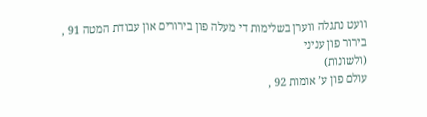וועט נתגלה ווערן בשלימות די מעלה פון בירורים און עבודת המטה 91 ,
בירור פון עניני
(ולשונות)
עולם פון ע’ אומות 92 ,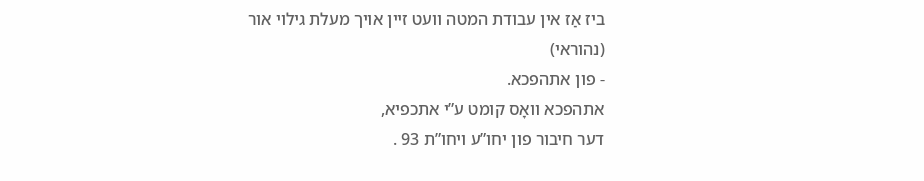ביז אַז אין עבודת המטה וועט זיין אויך מעלת גילוי אור
(נהוראי)
- פון אתהפכא.
אתהפכא וואָס קומט ע”י אתכפיא,
דער חיבור פון יחו”ע ויחו”ת 93 .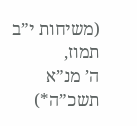(משיחות י”ב תמוז,
ה’ מנ”א תשכ”ה*)